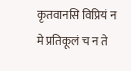कृतवानसि विप्रियं न मे प्रतिकूलं च न ते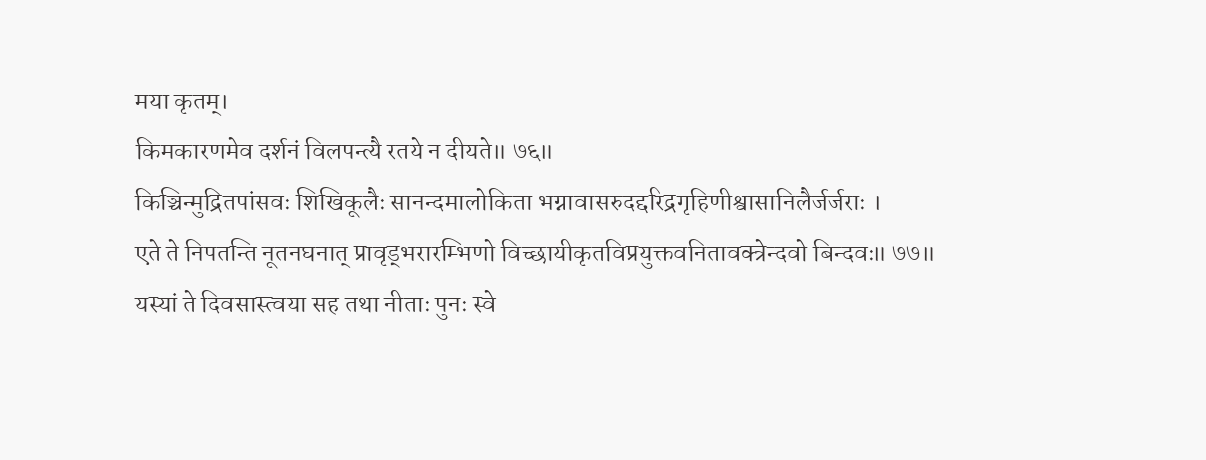मया कृतम्।
किमकारणमेव दर्शनं विलपन्त्यै रतये न दीयते॥ ७६॥
किञ्चिन्मुद्रितपांसवः शिखिकूलैः सानन्दमालोकिता भग्नावासरुदद्दरिद्रगृहिणीश्वासानिलैर्जर्जराः ।
एते ते निपतन्ति नूतनघनात् प्रावृड्भरारम्भिणो विच्छायीकृतविप्रयुक्तवनितावक्त्रेन्दवो बिन्दवः॥ ७७॥
यस्यां ते दिवसास्त्वया सह तथा नीताः पुनः स्वे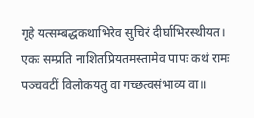गृहे यत्सम्बद्धकथाभिरेव सुचिरं दीर्घाभिरस्थीयत।
एकः सम्प्रति नाशितप्रियतमस्तामेव पापः कथं रामः पञ्चवटीं विलोकयतु वा गच्छत्वसंभाव्य वा॥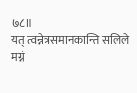७८॥
यत् त्वन्नेत्रसमानकान्ति सलिले मग्नं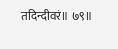तदिन्दीवरं॥ ७९॥